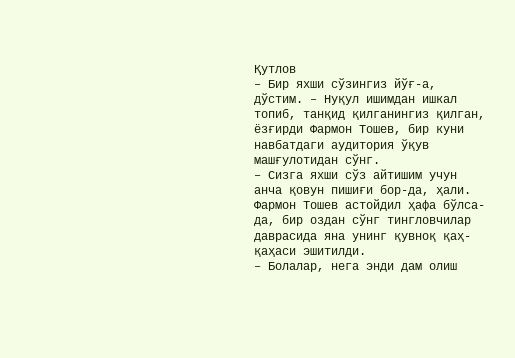Қутлов
– Бир яхши сўзингиз йўғ-а, дўстим. – Нуқул ишимдан ишкал топиб, танқид қилганингиз қилган, ёзғирди Фармон Тошев, бир куни навбатдаги аудитория ўқув машғулотидан сўнг.
– Сизга яхши сўз айтишим учун анча қовун пишиғи бор-да, ҳали.
Фармон Тошев астойдил ҳафа бўлса-да, бир оздан сўнг тингловчилар даврасида яна унинг қувноқ қаҳ-қаҳаси эшитилди.
– Болалар, нега энди дам олиш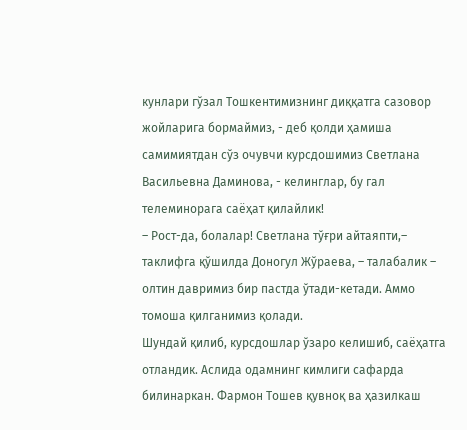кунлари гўзал Тошкентимизнинг диққатга сазовор жойларига бормаймиз, - деб қолди ҳамиша самимиятдан сўз очувчи курсдошимиз Светлана Васильевна Даминова, - келинглар, бу гал телеминорага саёҳат қилайлик!
– Рост-да, болалар! Светлана тўғри айтаяпти,– таклифга қўшилда Доногул Жўраева, – талабалик – олтин давримиз бир пастда ўтади-кетади. Аммо томоша қилганимиз қолади.
Шундай қилиб, курсдошлар ўзаро келишиб, саёҳатга отландик. Аслида одамнинг кимлиги сафарда билинаркан. Фармон Тошев қувноқ ва ҳазилкаш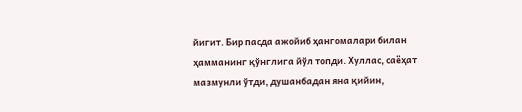йигит. Бир пасда ажойиб ҳангомалари билан ҳамманинг қўнглига йўл топди. Хуллас, саёҳат мазмунли ўтди, душанбадан яна қийин,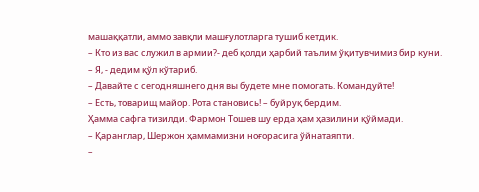машаққатли, аммо завқли машғулотларга тушиб кетдик.
– Кто из вас служил в армии?- деб қолди ҳарбий таълим ўқитувчимиз бир куни.
– Я, - дедим қўл кўтариб.
– Давайте с сегодняшнего дня вы будете мне помогать. Командуйте!
– Есть, товарищ майор. Рота становись! – буйруқ бердим.
Ҳамма сафга тизилди. Фармон Тошев шу ерда ҳам ҳазилини қўймади.
– Қаранглар, Шержон ҳаммамизни ноғорасига ўйнатаяпти.
–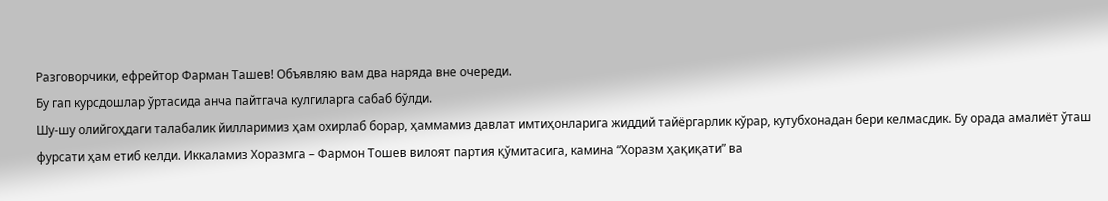Разговорчики, ефрейтор Фарман Ташев! Объявляю вам два наряда вне очереди.
Бу гап курсдошлар ўртасида анча пайтгача кулгиларга сабаб бўлди.
Шу-шу олийгоҳдаги талабалик йилларимиз ҳам охирлаб борар, ҳаммамиз давлат имтиҳонларига жиддий тайёргарлик кўрар, кутубхонадан бери келмасдик. Бу орада амалиёт ўташ фурсати ҳам етиб келди. Иккаламиз Хоразмга – Фармон Тошев вилоят партия қўмитасига, камина “Хоразм ҳақиқати” ва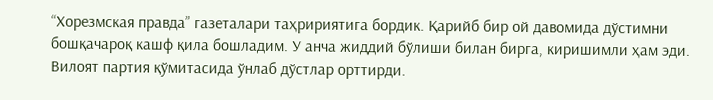“Хорезмская правда” газеталари таҳририятига бордик. Қарийб бир ой давомида дўстимни бошқачароқ кашф қила бошладим. У анча жиддий бўлиши билан бирга, киришимли ҳам эди. Вилоят партия қўмитасида ўнлаб дўстлар орттирди.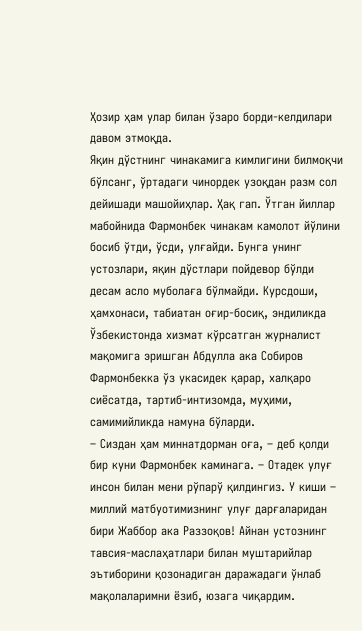Ҳозир ҳам улар билан ўзаро борди-келдилари давом этмоқда.
Яқин дўстнинг чинакамига кимлигини билмоқчи бўлсанг, ўртадаги чинордек узоқдан разм сол дейишади машойиҳлар. Ҳақ гап. Ўтган йиллар мабойнида Фармонбек чинакам камолот йўлини босиб ўтди, ўсди, улғайди. Бунга унинг устозлари, яқин дўстлари пойдевор бўлди десам асло муболаға бўлмайди. Курсдоши, ҳамхонаси, табиатан оғир-босиқ, эндиликда Ўзбекистонда хизмат кўрсатган журналист мақомига эришган Абдулла ака Собиров Фармонбекка ўз укасидек қарар, халқаро сиёсатда, тартиб-интизомда, муҳими, самимийликда намуна бўларди.
– Сиздан ҳам миннатдорман оға, – деб қолди бир куни Фармонбек каминага. – Отадек улуғ инсон билан мени рўпарў қилдингиз. У киши – миллий матбуотимизнинг улуғ дарғаларидан бири Жаббор ака Раззоқов! Айнан устознинг тавсия-маслаҳатлари билан муштарийлар эътиборини қозонадиган даражадаги ўнлаб мақолаларимни ёзиб, юзага чиқардим.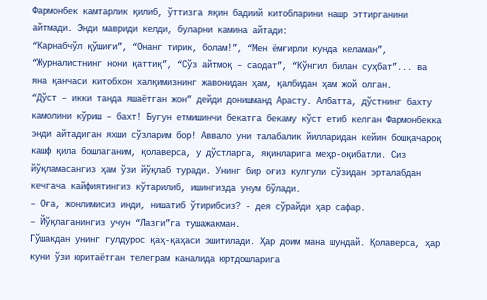Фармонбек камтарлик қилиб, ўттизга яқин бадиий китобларини нашр эттирганини айтмади. Энди мавриди келди, буларни камина айтади:
“Карнабчўл қўшиғи”, “Онанг тирик, болам!”, “Мен ёмғирли кунда келаман”, “Журналистнинг нони қаттиқ”, “Сўз айтмоқ – саодат”, “Кўнгил билан суҳбат”... ва яна қанчаси китобхон халқимизнинг жавонидан ҳам, қалбидан ҳам жой олган.
“Дўст – икки танда яшаётган жон” дейди донишманд Арасту. Албатта, дўстнинг бахту камолини кўриш – бахт! Бугун етмишинчи бекатга бекаму кўст етиб келган Фармонбекка энди айтадиган яхши сўзларим бор! Аввало уни талабалик йилларидан кейин бошқачароқ кашф қила бошлаганим, қолаверса, у дўстларга, яқинларига меҳр-оқибатли. Сиз йўқламасангиз ҳам ўзи йўқлаб туради. Унинг бир оғиз кулгули сўзидан эрталабдан кечгача кайфиятингиз кўтарилиб, ишингизда унум бўлади.
– Оға, жонлимисиз инди, нишатиб ўтирибсиз? - дея сўрайди ҳар сафар.
– Йўқлаганингиз учун “Лазги”га тушажакман.
Гўшакдан унинг гулдурос қаҳ-қаҳаси эшитилади. Ҳар доим мана шундай. Қолаверса, ҳар куни ўзи юритаётган телеграм каналида юртдошларига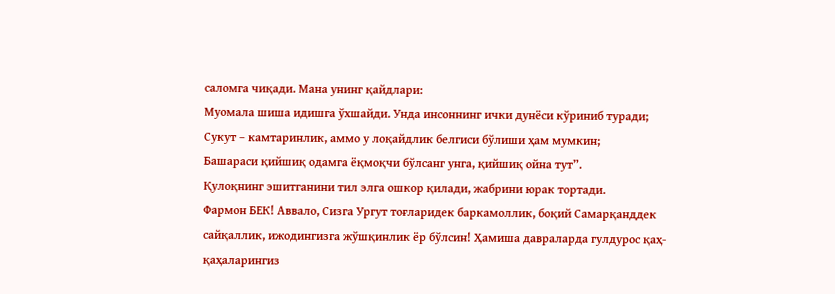саломга чиқади. Мана унинг қайдлари:
Муомала шиша идишга ўхшайди. Унда инсоннинг ички дунёси кўриниб туради;
Сукут – камтаринлик, аммо у лоқайдлик белгиси бўлиши ҳам мумкин;
Башараси қийшиқ одамга ёқмоқчи бўлсанг унга, қийшиқ ойна тут”.
Қулоқнинг эшитганини тил элга ошкор қилади, жабрини юрак тортади.
Фармон БЕК! Аввало, Сизга Ургут тоғларидек баркамоллик, боқий Самарқанддек сайқаллик, ижодингизга жўшқинлик ёр бўлсин! Ҳамиша давраларда гулдурос қаҳ-қаҳаларингиз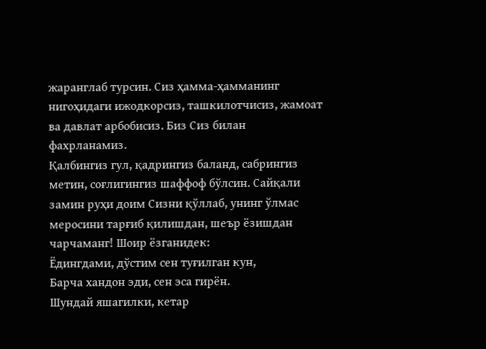жаранглаб турсин. Сиз ҳамма-ҳамманинг нигоҳидаги ижодкорсиз, ташкилотчисиз, жамоат ва давлат арбобисиз. Биз Сиз билан фахрланамиз.
Қалбингиз гул, қадрингиз баланд, сабрингиз метин, соғлигингиз шаффоф бўлсин. Сайқали замин руҳи доим Сизни қўллаб, унинг ўлмас меросини тарғиб қилишдан, шеър ёзишдан чарчаманг! Шоир ёзганидек:
Ёдингдами, дўстим сен туғилган кун,
Барча хандон эди, сен эса гирён.
Шундай яшагилки, кетар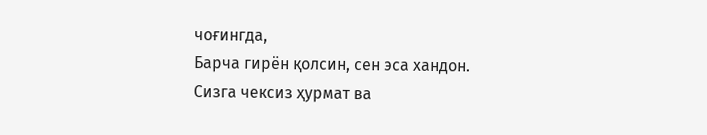чоғингда,
Барча гирён қолсин, сен эса хандон.
Сизга чексиз ҳурмат ва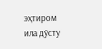эҳтиром ила дўсту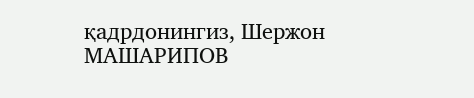қадрдонингиз, Шержон МАШАРИПОВ